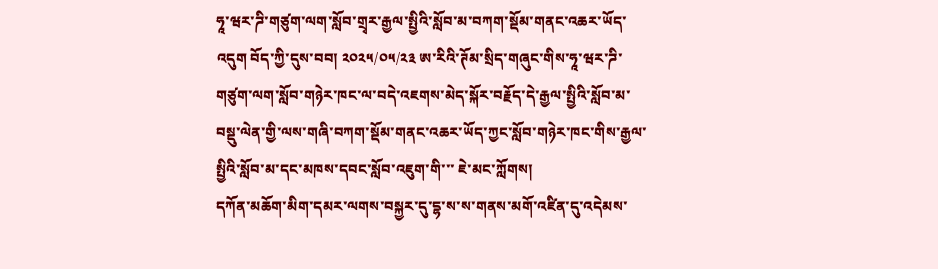ཧཱ་ཝར་ཌི་གཙུག་ལག་སློབ་གྲྭར་རྒྱལ་སྤྱིའི་སློབ་མ་བཀག་སྡོམ་གནང་འཆར་ཡོད་འདུག བོད་ཀྱི་དུས་བབ། ༢༠༢༥/༠༥/༢༣ ཨ་རིའི་ཊོམ་སྲིད་གཞུང་གིས་ཧཱ་ཝར་ཌི་གཙུག་ལག་སློབ་གཉེར་ཁང་ལ་བདེ་འཇགས་མེད་སྐོར་བརྗོད་དེ་རྒྱལ་སྤྱིའི་སློབ་མ་བསྡུ་ལེན་གྱི་ལས་གཞི་བཀག་སྡོམ་གནང་འཆར་ཡོད་ཀྱང་སློབ་གཉེར་ཁང་གིས་རྒྱལ་སྤྱིའི་སློབ་མ་དང་མཁས་དབང་སློབ་འཇུག་གི་་་ ཇེ་མང་ཀློགས།
དཀོན་མཆོག་མིག་དམར་ལགས་བསྐྱར་དུ་དྷ་ས་ས་གནས་མགོ་འཛིན་དུ་འདེམས་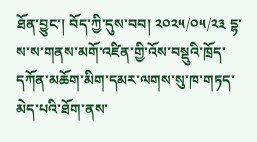ཐོན་བྱུང་། བོད་ཀྱི་དུས་བབ། ༢༠༢༥/༠༥/༢༣ དྷ་ས་ས་གནས་མགོ་འཛིན་གྱི་འོས་བསྡུའི་ཁྲོད་དཀོན་མཆོག་མིག་དམར་ལགས་སུ་ཁ་གཏད་མེད་པའི་ཐོག་ནས་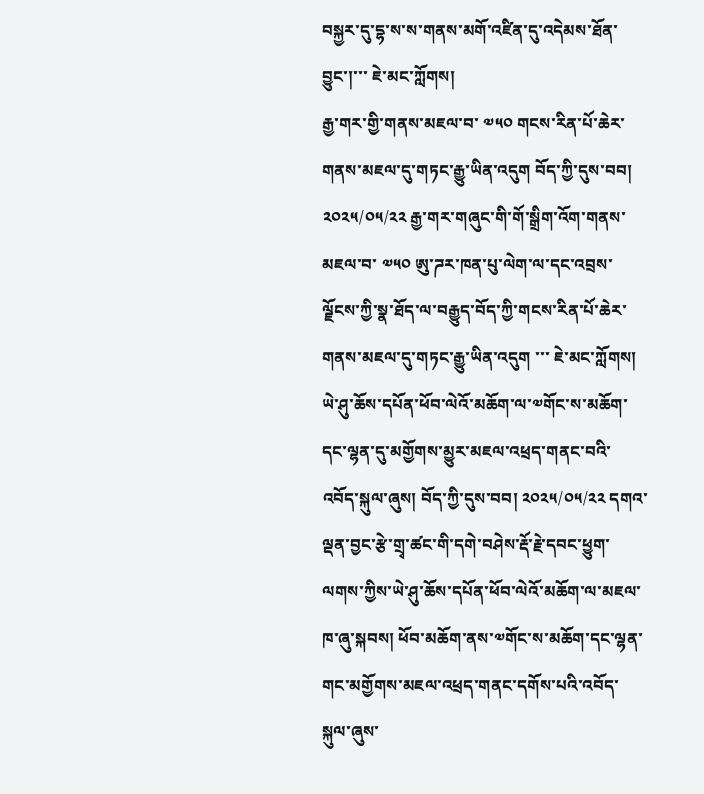བསྐྱར་དུ་དྷ་ས་ས་གནས་མགོ་འཛིན་དུ་འདེམས་ཐོན་བྱུང་།་་་ ཇེ་མང་ཀློགས།
རྒྱ་གར་གྱི་གནས་མཇལ་བ་ ༧༥༠ གངས་རིན་པོ་ཆེར་གནས་མཇལ་དུ་གཏང་རྒྱུ་ཡིན་འདུག བོད་ཀྱི་དུས་བབ། ༢༠༢༥/༠༥/༢༢ རྒྱ་གར་གཞུང་གི་གོ་སྒྲིག་འོག་གནས་མཇལ་བ་ ༧༥༠ ཨུ་ཌར་ཁན་པུ་ལེག་ལ་དང་འབྲས་ལྗོངས་ཀྱི་སྣ་ཐོད་ལ་བརྒྱུད་བོད་ཀྱི་གངས་རིན་པོ་ཆེར་གནས་མཇལ་དུ་གཏང་རྒྱུ་ཡིན་འདུག ་་་ ཇེ་མང་ཀློགས།
ཡེ་ཤུ་ཆོས་དཔོན་ཕོབ་ལེའོ་མཆོག་ལ་༧གོང་ས་མཆོག་དང་ལྷན་དུ་མགྱོགས་མྱུར་མཇལ་འཕྲད་གནང་བའི་འབོད་སྐུལ་ཞུས། བོད་ཀྱི་དུས་བབ། ༢༠༢༥/༠༥/༢༢ དགའ་ལྡན་བྱང་རྩེ་གྲྭ་ཚང་གི་དགེ་བཤེས་རྡོ་རྗེ་དབང་ཕྱུག་ལགས་ཀྱིས་ཡེ་ཤུ་ཆོས་དཔོན་ཕོབ་ལེའོ་མཆོག་ལ་མཇལ་ཁ་ཞུ་སྐབས། ཕོབ་མཆོག་ནས་༧གོང་ས་མཆོག་དང་ལྷན་གང་མགྱོགས་མཇལ་འཕྲད་གནང་དགོས་པའི་འབོད་སྐུལ་ཞུས་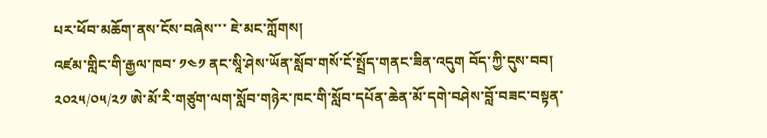པར་ཕོབ་མཆོག་ནས་ངོས་བཞེས་་་ ཇེ་མང་ཀློགས།
འཛམ་གླིང་གི་རྒྱལ་ཁབ་ ༡༤༡ ནང་སཱི་ཤེས་ཡོན་སློབ་གསོ་ངོ་སྤྲོད་གནང་ཟིན་འདུག བོད་ཀྱི་དུས་བབ། ༢༠༢༥/༠༥/༢༡ ཨེ་མོ་རི་གཙུག་ལག་སློབ་གཉེར་ཁང་གི་སློབ་དཔོན་ཆེན་མོ་དགེ་བཤེས་བློ་བཟང་བསྟན་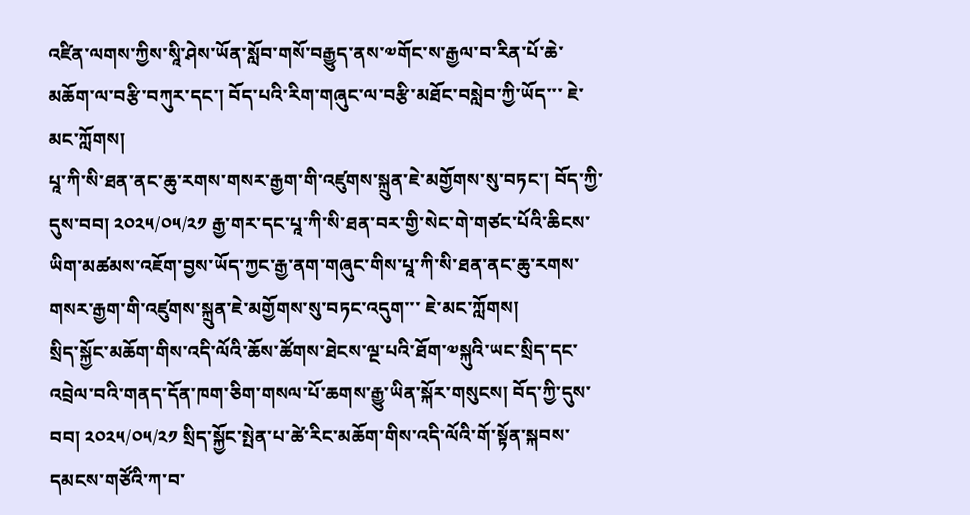འཛིན་ལགས་ཀྱིས་སཱི་ཤེས་ཡོན་སློབ་གསོ་བརྒྱུད་ནས་༧གོང་ས་རྒྱལ་བ་རིན་པོ་ཆེ་མཆོག་ལ་བརྩི་བཀུར་དང་། བོད་པའི་རིག་གཞུང་ལ་བརྩི་མཐོང་བསླེབ་ཀྱི་ཡོད་་་ ཇེ་མང་ཀློགས།
པཱ་ཀི་སི་ཐན་ནང་ཆུ་རགས་གསར་རྒྱག་གི་འཛུགས་སྐྲུན་ཇེ་མགྱོགས་སུ་བཏང་། བོད་ཀྱི་དུས་བབ། ༢༠༢༥/༠༥/༢༡ རྒྱ་གར་དང་པཱ་ཀི་སི་ཐན་བར་གྱི་སེང་གེ་གཙང་པོའི་ཆིངས་ཡིག་མཚམས་འཇོག་བྱས་ཡོད་ཀྱང་རྒྱ་ནག་གཞུང་གིས་པཱ་ཀི་སི་ཐན་ནང་ཆུ་རགས་གསར་རྒྱག་གི་འཛུགས་སྐྲུན་ཇེ་མགྱོགས་སུ་བཏང་འདུག་་་ ཇེ་མང་ཀློགས།
སྲིད་སྐྱོང་མཆོག་གིས་འདི་ལོའི་ཆོས་ཚོགས་ཐེངས་ལྔ་པའི་ཐོག་༧སྐུའི་ཡང་སྲིད་དང་འབྲེལ་བའི་གནད་དོན་ཁག་ཅིག་གསལ་པོ་ཆགས་རྒྱུ་ཡིན་སྐོར་གསུངས། བོད་ཀྱི་དུས་བབ། ༢༠༢༥/༠༥/༢༡ སྲིད་སྐྱོང་སྤེན་པ་ཚེ་རིང་མཆོག་གིས་འདི་ལོའི་གོ་སྟོན་སྐབས་དམངས་གཙོའི་ཀ་བ་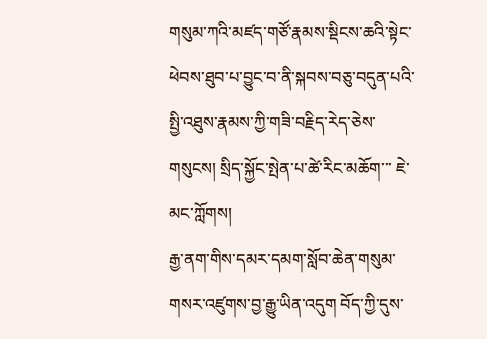གསུམ་ཀའི་མཛད་གཙོ་རྣམས་སྡིངས་ཆའི་སྟེང་ཕེབས་ཐུབ་པ་བྱུང་བ་ནི་སྐབས་བཅུ་བདུན་པའི་སྤྱི་འཐུས་རྣམས་ཀྱི་གཟི་བརྗིད་རེད་ཅེས་གསུངས། སྲིད་སྐྱོང་སྤེན་པ་ཚེ་རིང་མཆོག་་་ ཇེ་མང་ཀློགས།
རྒྱ་ནག་གིས་དམར་དམག་སློབ་ཆེན་གསུམ་གསར་འཛུགས་བྱ་རྒྱུ་ཡིན་འདུག བོད་ཀྱི་དུས་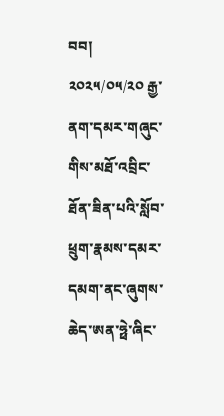བབ། ༢༠༢༥/༠༥/༢༠ རྒྱ་ནག་དམར་གཞུང་གིས་མཐོ་འབྲིང་ཐོན་ཟིན་པའི་སློབ་ཕྲུག་རྣམས་དམར་དམག་ནང་ཞུགས་ཆེད་ཨན་ཧྥེ་ཞིང་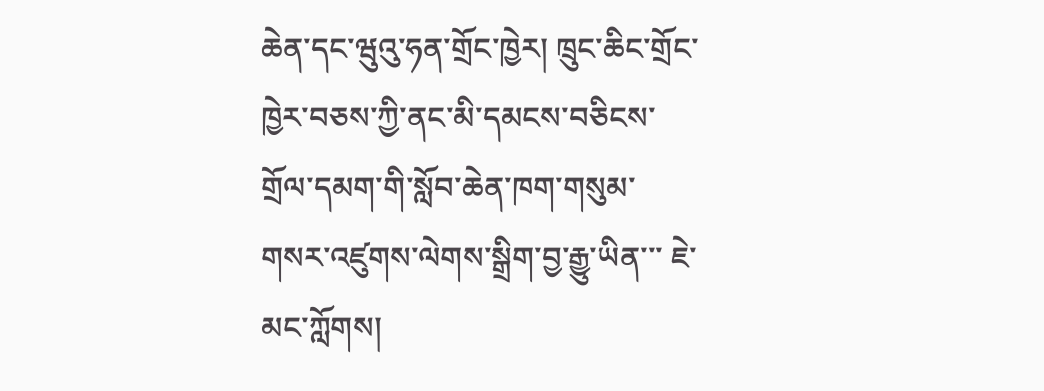ཆེན་དང་ཝུའུ་ཧན་གྲོང་ཁྱེར། ཁྲུང་ཆིང་གྲོང་ཁྱེར་བཅས་ཀྱི་ནང་མི་དམངས་བཅིངས་གྲོལ་དམག་གི་སློབ་ཆེན་ཁག་གསུམ་གསར་འཛུགས་ལེགས་སྒྲིག་བྱ་རྒྱུ་ཡིན་་་ ཇེ་མང་ཀློགས།